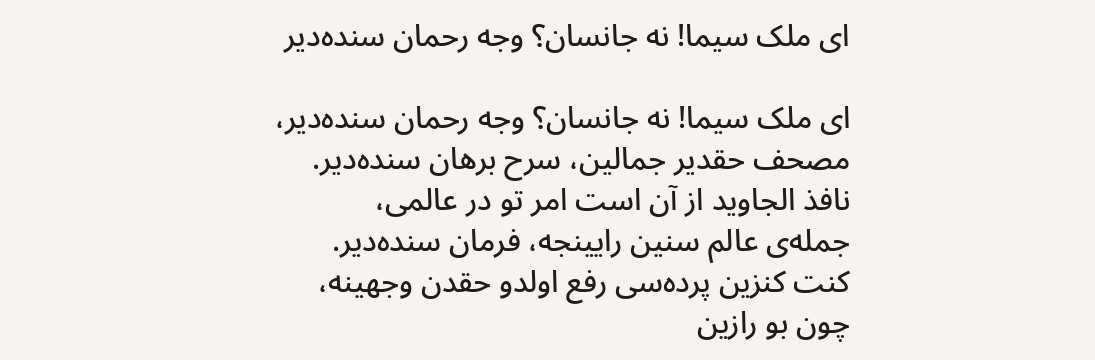ای ملک سیما! نه جانسان؟ وجه رحمان سنده‌دیر

ای ملک سیما! نه جانسان؟ وجه رحمان سنده‌دیر،
مصحف حقدیر جمالین، سرح برهان سنده‌دیر.
نافذ الجاوید از آن است امر تو در عالمی،
جمله‌ی عالم سنین رایینجه، فرمان سنده‌دیر.
کنت کنزین پرده‌سی رفع اولدو حقدن وجهینه،
چون بو رازین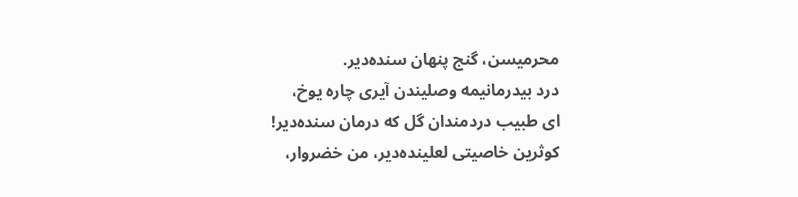محرمیسن، گنج پنهان سنده‌دیر.
درد بیدرمانیمه وصلیندن آیری چاره یوخ،
ای طبیب دردمندان گل که درمان سنده‌دیر!
کوثرین خاصیتی لعلینده‌دیر، من خضروار،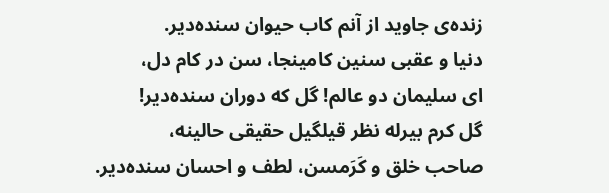زنده‌ی جاوید از آنم کاب حیوان سنده‌دیر.
دنیا و عقبی سنین کامینجا، سن در کام دل،
ای سلیمان دو عالم! گل که دوران سنده‌دیر!
گل کرم بیرله نظر قیلگیل حقیقی حالینه،
صاحب خلق و کَرَمسن، لطف و احسان سنده‌دیر.